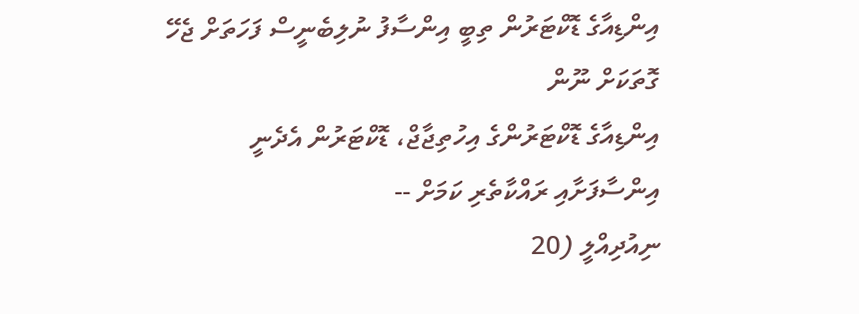އިންޑިއާގެ ޑޮކްޓަރުން ތިބީ އިންސާފު ނުލިބެނީސް ފަހަތަށް ޖެހޭ ގޮތަކަށް ނޫން
އިންޑިއާގެ ޑޮކްޓަރުންގެ އިހުތިޖާޖް، ޑޮކްޓަރުން އެދެނީ އިންސާފަށާއި ރައްކާތެރި ކަމަށް --
ނިއުދިއްލީ (20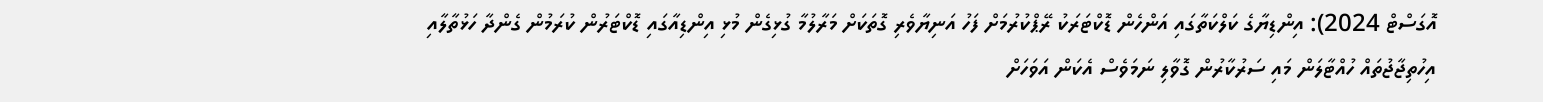އޮގަސްޓް 2024): އިންޑިޔާގެ ކަލްކަތާގައި އަންހެން ޑޮކްޓަރަކު ރޭޕްކުރުމަށް ފަހު އަނިޔާވެރި ގޮތަކަށް މަރާލުމާ ގުޅިގެން މުޅި އިންޑިއާގައި ޑޮކްޓަރުން ކުރަމުން ގެންދާ ހަޅުތާލާއި އިހުތިޖާޖުތައް ހުއްޓާލަން މައި ސަރުކާރުން ގޮވާލި ނަމަވެސް އެކަން އަވަހަށް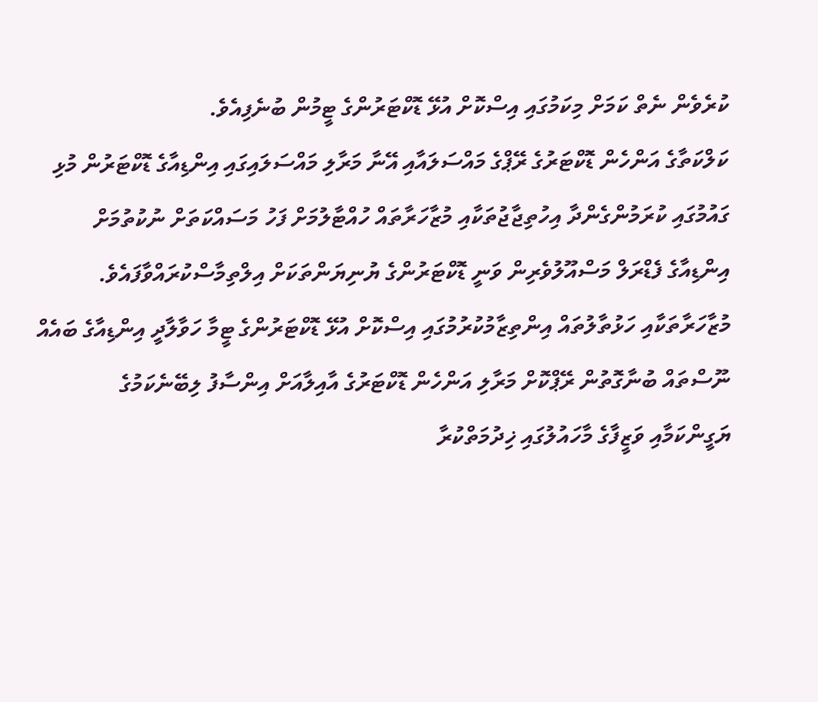ކުރެވެން ނެތް ކަމަށް މިކަމުގައި އިސްކޮށް އުޅޭ ޑޮކްޓަރުންގެ ޓީމުން ބުނެފިއެވެ.
ކަލްކަތާގެ އަންހެން ޑޮކްޓަރުގެ ރޭޕްގެ މައްސަލައާއި އޭނާ މަރާލި މައްސަލައިގައި އިންޑިއާގެ ޑޮކްޓަރުން މުޅި ގައުމުގައި ކުރަމުންގެންދާ އިހުތިޖާޖުތަކާއި މުޒާހަރާތައް ހުއްޓާލުމަށް ފަހު މަސައްކަތަށް ނުކުތުމަށް އިންޑިއާގެ ފެޑްރަލް މަސްއޫލުވެރިން ވަނީ ޑޮކްޓަރުންގެ ޔުނިޔަންތަކަށް އިލްތިމާސްކުރައްވާފައެވެ.
މުޒާހަރާތަކާއި ހަޅުތާލުތައް އިންތިޒާމުކުރުމުގައި އިސްކޮށް އުޅޭ ޑޮކްޓަރުންގެ ޓީމާ ހަވާލާދީ އިންޑިއާގެ ބައެއް ނޫސްތައް ބުނާގޮތުން ރޭޕްކޮށް މަރާލި އަންހެން ޑޮކްޓަރުގެ އާއިލާއަށް އިންސާފު ލިބޭނެކަމުގެ ޔަގީންކަމާއި ވަޒީފާގެ މާހައުލުގައި ޚިދުމަތްކުރާ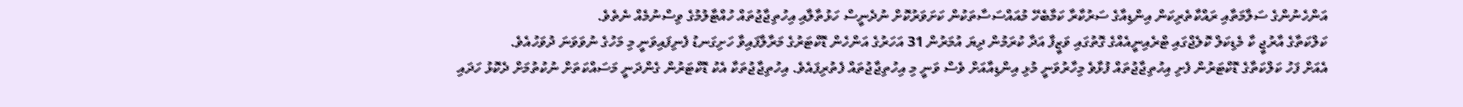އަންހެނުންގެ ސަލާމަތާއި ރައްކާތެރިކަން އިންޑިއާގެ ސަރުކާރާ ކަމާބެހޭ މުއައްސަސާތަކުން ކަށަވަރުކޮށް ނުދެނީސް ހަޅުތާލާއި އިހުތިޖާޖުތައް ހުއްޓާލުމުގެ ވިސްނުމެއް ނެތެވެ.
ކަލްކަތާގެ އާރުޖީ ކާ މެޑިކަލް ކޮލެޖްގައި ޓްރެއިނީއެއްގެ ގޮތުގައި ވަޒީފާ އަދާ ކުރަމުން ދިޔަ އުމަރުން 31 އަހަރުގެ އަންހެން ޑޮކްޓަރުގެ މަރާލާފައިވާ ހަށިގަނޑު ފެނިފައިވަނީ މި މަހުގެ ނުވަވަނަ ދުވަހުއެވެ.
އެއަށް ފަހު ކަލްކަތާގެ ޑޮކްޓަރުން ފެށި އިހުތިޖާޖުތައް ފުޅާވެ މިހާރުވަނީ މުޅި އިންޑިއާއަށް ވެސް ވަނީ މި އިހުތިޖާޖުތައް ފެތުރިފައެވެ. އިހުތިޖާޖުތަކާ އެކު ޑޮކްޓަރުން ގެންދަނީ މަސައްކަތަށް ނުކުތުމަށް ދެކޮޅު ހަދައި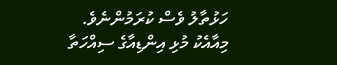ހަޅުތާލު ވެސް ކުރަމުންނެވެ.
މިއާއެކު މުޅި އިންޑިއާގެ ސިއްހަތާ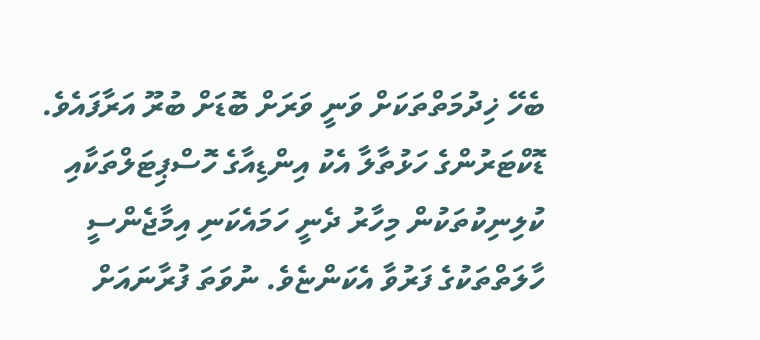ބެހޭ ޚިދުމަތްތަކަށް ވަނީ ވަރަށް ބޮޑަށް ބުރޫ އަރާފައެވެ. ޑޮކްޓަރުންގެ ހަޅުތާލާ އެކު އިންޑިއާގެ ހޮސްޕިޓަލްތަކާއި ކުލިނިކުތަކުން މިހާރު ދެނީ ހަމައެކަނި އިމާޖެންސީ ހާލަތްތަކުގެ ފަރުވާ އެކަންޏެވެ. ނުވަތަ ފުރާނައަށް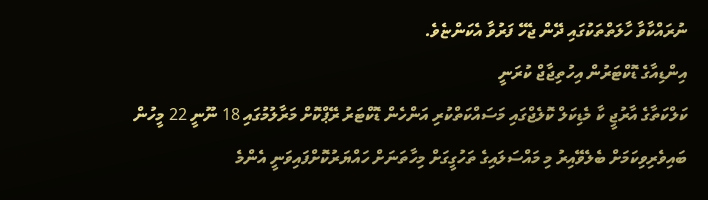ނުރައްކާވާ ހާލަތްތަކުގައި ދޭން ޖެހޭ ފަރުވާ އެކަންޏެވެ.
އިންޑިއާގެ ޑޮކްޓަރުން އިހުތިޖާޖް ކުރަނީ
ކަލްކަތާގެ އާރުޖީ ކާ މެޑިކަލް ކޮލެޖްގައި މަސައްކަތްކުރި އަންހެން ޑޮކްޓަރު ރޭޕްކޮށް މަރާލުމުގައި 18 ނޫނީ 22 މީހުން ބައިވެރިވިކަމަށް ބެލެވޭއިރު މި މައްސަލައިގެ ތަހުގީގަށް މިހާތަނަށް ހައްޔަރުކޮށްފައިވަނީ އެންމެ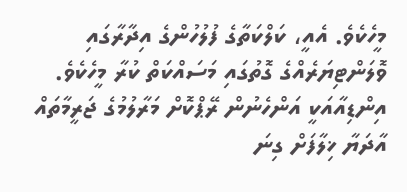މީހެކެވެ. އެއީ، ކަލްކަތާގެ ފުލުހުންގެ އިދާރާގައި ވޮލަންޓިޔަރެއްގެ ގޮތުގައި މަސައްކަތް ކުރާ މީހެކެވެ.
އިންޑިއާއަކީ އަންހެނުން ރޭޕްކޮށް މަރާލުމުގެ ޖަރީމާތައް އާދަޔާ ޚިލާފަށް ގިނަ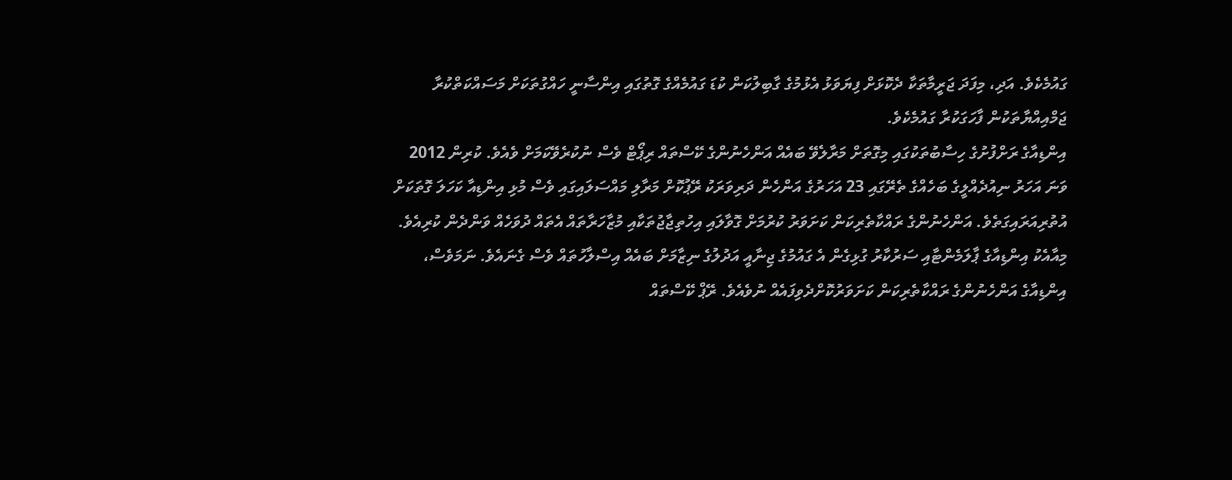ގައުމެކެވެ. އަދި، މިފަދަ ޖަރީމާތަކާ ދެކޮޅަށް ފިޔަވަޅު އެޅުމުގެ ގާބިލުކަން ކުޑަ ގައުމެއްގެ ގޮތުގައި އިންސާނީ ހައްގުތަކަށް މަސައްކަތްކުރާ ޖަމްއިއްޔާތަކުން ފާހަގަކުރާ ގައުމެކެވެ.
އިންޑިއާގެ ރަށްފުށުގެ ހިސާބުތަކުގައި މިގޮތަށް މަރާލެވޭ ބައެއް އަންހެނުންގެ ކޭސްތައް ރިޕޯޓް ވެސް ނުކުރެވޭކަމަށް ވެއެވެ. ކުރިން 2012 ވަނަ އަހަރު ނިއުދެއްލީގެ ބަހެއްގެ ތެރޭގައި 23 އަހަރުގެ އަންހެން ދަރިވަރަކު ރޭޕުކޮށް މަރާލި މައްސަލައިގައި ވެސް މުޅި އިންޑިއާ ކަހަލަ ގޮތަކަށް އުތުރިއަރައިގަތެވެ. އަންހެނުންގެ ރައްކާތެރިކަން ކަށަވަރު ކުރުމަށް ގޮވާލައި އިހުތިޖާޖުތަކާއި މުޒާހަރާތައް އެތައް ދުވަހެއް ވަންދެން ކުރިއެވެ.
މިއާއެކު އިންޑިއާގެ ޕާލަމެންޓާއި ސަރުކާރު ގުޅިގެން އެ ގައުމުގެ ޖިނާއީ އަދުލުގެ ނިޒާމަށް ބައެއް އިސްލާހުތައް ވެސް ގެނައެވެ. ނަމަވެސް، އިންޑިއާގެ އަންހެނުންގެ ރައްކާތެރިކަން ކަށަވަރުކޮށްދެވިފައެއް ނުވެއެވެ. ރޭޕް ކޭސްތައް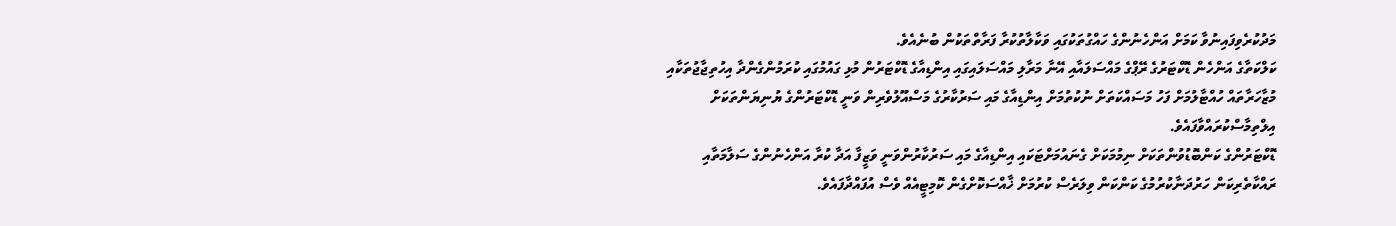މަދުކުރެވިފައިނުވާ ކަމަށް އަންހެނުންގެ ހައްގުތަކުގައި ވަކާލާތުކުރާ ފަރާތްތަކުން ބުނެއެވެ.
ކަލްކަތާގެ އަންހެން ޑޮކްޓަރުގެ ރޭޕްގެ މައްސަލައާއި އޭނާ މަރާލި މައްސަލައިގައި އިންޑިއާގެ ޑޮކްޓަރުން މުޅި ގައުމުގައި ކުރަމުންގެންދާ އިހުތިޖާޖުތަކާއި މުޒާހަރާތައް ހުއްޓާލުމަށް ފަހު މަސައްކަތަށް ނުކުތުމަށް އިންޑިއާގެ މައި ސަރުކާރުގެ މަސްއޫލުވެރިން ވަނީ ޑޮކްޓަރުންގެ ޔުނިޔަންތަކަށް އިލްތިމާސްކުރައްވާފައެވެ.
ޑޮކްޓަރުންގެ ކަންބޮޑުވުންތަކަށް ނިމުމަކަށް ގެނައުމަށްޓަކައި އިންޑިއާގެ މައި ސަރުކާރުންވަނީ ވަޒީފާ އަދާ ކުރާ އަންހެނުންގެ ސަލާމަތާއި ރައްކާތެރިކަން ހަރުދަނާކުރުމުގެ ކަންކަން ވިލަރެސް ކުރުމަށް ޚާއްސަކޮށްގެން ކޮމިޓީއެއް ވެސް އުފައްދާފައެވެ.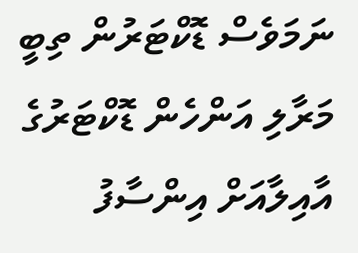ނަމަވެސް ޑޮކްޓަރުން ތިބީ މަރާލި އަންހެން ޑޮކްޓަރުގެ އާއިލާއަށް އިންސާފު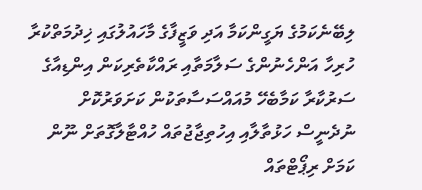ލިބޭނެކަމުގެ ޔަގީންކަމާ އަދި ވަޒީފާގެ މާހައުލުގައި ޚިދުމަތްކުރާ ހުރިހާ އަންހެނުންގެ ސަލާމަތާއި ރައްކާތެރިކަން އިންޑިއާގެ ސަރުކާރާ ކަމާބެހޭ މުއައްސަސާތަކުން ކަށަވަރުކޮށް ނުދެނީސް ހަޅުތާލާއި އިހުތިޖާޖުތައް ހުއްޓާލާގޮތަށް ނޫން ކަމަށް ރިޕޯޓްތައް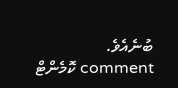ބުނެއެވެ.
comment ކޮމެންޓް